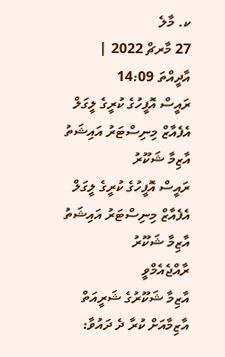ކ. މާލެ
27 މާރޗް 2022 | އާދީއްތަ 14:09
ރައީސް އޮފީހުގެ ކުރީގެ ލީގަލް އެފެއާޒް މިނިސްޓަރު އައިޝަތު އާޒިމާ ޝަކޫރު
ރައީސް އޮފީހުގެ ކުރީގެ ލީގަލް އެފެއާޒް މިނިސްޓަރު އައިޝަތު އާޒިމާ ޝަކޫރު
ރާއްޖެއެމްވީ
އާޒިމާ ޝަކޫރުގެ ޝަރީއަތް
އާޒިމާއަށް ކުރާ ދެ ދައުވާ: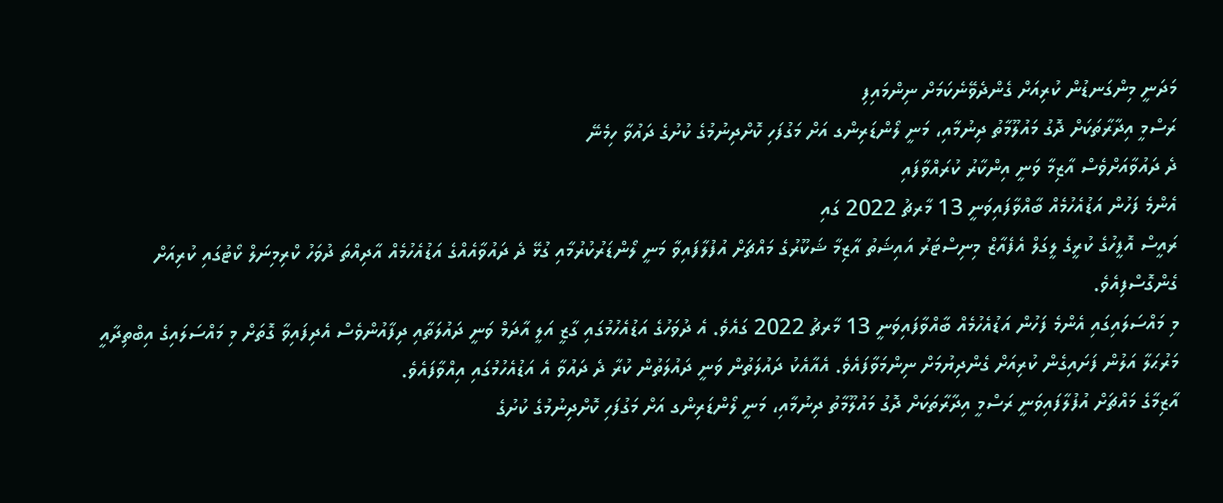މަދަނީ މިންގަނޑުން ކުރިއަށް ގެންދެވޭނެކަމަށް ނިންމައިފި
ރަސްމީ އިދާރާތަކަށް ދޮގު މައުލޫމާތު ދިނުމާއި، މަނީ ލޯންޑަރިންގ އަށް މަގުފަހި ކޮށްދިނުމުގެ ކުށުގެ ދައުވާ ހިމެނޭ
ދެ ދައުވާއަށްވެސް އާޒިމާ ވަނީ އިންކާރު ކުރައްވާފައި
އެންމެ ފަހުން އަޑުއެހުމެއް ބާއްވާފައިވަނީ 13 މާރޗު 2022 ގައި
ރައީސް އޮފީހުގެ ކުރީގެ ލީގަލް އެފެއާޒް މިނިސްޓަރު އައިޝަތު އާޒިމާ ޝަކޫރުގެ މައްޗަށް އުފުލާފައިވާ މަނީ ލޯންޑަރުކުރުމާއި ގުޅޭ ދެ ދައުވާއެއްގެ އަޑުއެހުމެއް އާދިއްތަ ދުވަހު ކްރިމިނަލް ކޯޓުގައި ކުރިއަށް ގެންގޮސްފިއެވެ.
މި މައްސަލައިގައި އެންމެ ފަހުން އަޑުއެހުމެއް ބާއްވާފައިވަނީ 13 މާރޗު 2022 ގައެވެ. އެ ދުވަހުގެ އަޑުއެހުމުގައި ގާޒީ އަލީ އާދަމް ވަނީ ދައުލަތާއި ދިފާއުންވެސް އެދިފައިވާ ގޮތަށް މި މައްސަލައިގެ އިބްތިދާއީ މަރުޙަލާ އަލުން ފަށައިގެން ކުރިއަށް ގެންދިޔުމަށް ނިންމަވާފައެވެ. އެއާއެކު ދައުލަތުން ވަނީ ދައުލަތުން ކުރާ ދެ ދައުވާ އެ އަޑުއެހުމުގައި އިއްވާފައެވެ.
އާޒިމާގެ މައްޗަށް އުފުލާފައިވަނީ ރަސްމީ އިދާރާތަކަށް ދޮގު މައުލޫމާތު ދިނުމާއި، މަނީ ލޯންޑަރިންގ އަށް މަގުފަހި ކޮށްދިނުމުގެ ކުށުގެ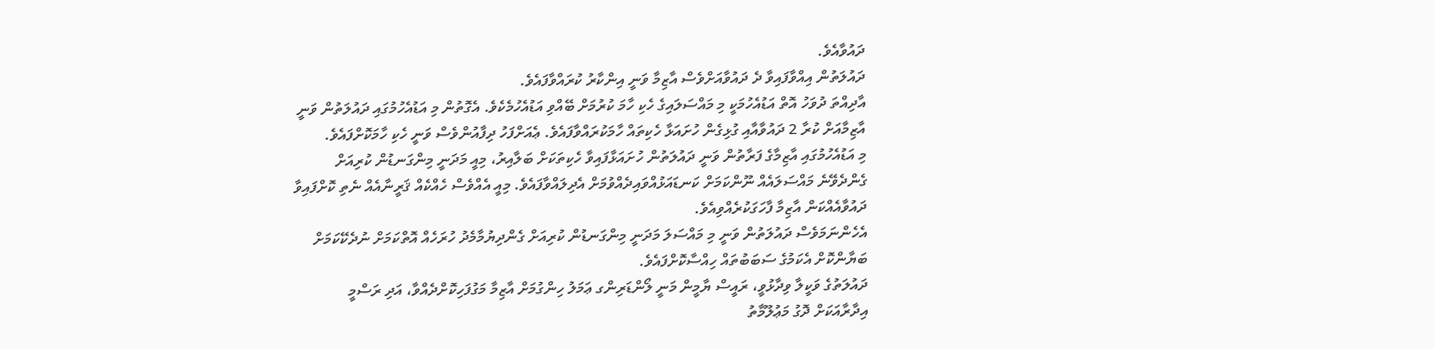ދައުވާއެވެ.
ދައުލަތުން އިއްވާފައިވާ ދެ ދައުވާއަށްވެސް އާޒިމާ ވަނީ އިންކާރު ކުރައްވާފައެވެ.
އާދިއްތަ ދުވަހު އޮތް އަޑުއެހުމަކީ މި މައްސަލައިގެ ހެކި ހާމަ ކުރުމަށް ބޭއްވި އަޑުއެހުމެކެވެ. އެގޮތުން މި އަޑުއެހުމުގައި ދައުލަތުން ވަނީ އާޒިމާއަށް ކުރާ 2 ދައުވާއާއި ގުޅިގެން ހުށައަޅާ ހެކިތައް ހާމަކުރައްވާފައެވެ. ޢެއަށްފަހު ދިފާއުންވެސް ވަނީ ހެކި ހާމަކޮށްފައެވެ.
މި އަޑުއެހުމުގައި އާޒިމާގެ ފަރާތުން ވަނީ ދައުލަތުން ހުށައަޅާފައިވާ ހެކިތަކަށް ބަލާއިރު، މިއީ މަދަނީ މިންގަނޑުން ކުރިއަށް ގެންދެވޭނެ މައްސަލައެއް ނޫންކަމަށް ކަނޑައަޅުއްވައިދެއްވުމަށް އެދިލައްވާފައެވެ. މިއީ އެއްވެސް ހެއްކެއް ޤަރީނާއެއް ނެތި ކޮށްފައިވާ ދައުވާއެއްކަން އާޒިމާ ފާހަގަކުރެއްވިއެވެ.
އެހެންނަމަވެސް ދައުލަތުން ވަނީ މި މައްސަލަ މަދަނީ މިންގަނޑުން ކުރިއަށް ގެންދިޔުމާމެދު ހުރަހެއް އޮތްކަމަށް ނުދެކޭކަމަށް ބަޔާންކޮށް އެކަމުގެ ސަބަބުތައް ހިއްސާކޮށްފައެވެ.
ދައުލަތުގެ ވަކީލާ ވިދާޅުވީ، ރައީސް ޔާމީން މަނީ ލޯންޑަރިންގ ޢަމަލު ހިންގުމަށް އާޒިމާ މަގުފަހިކޮށްދެއްވާ، އަދި ރަސްމީ އިދާރާއަކަށް ދޮގު މަޢުލޫމާތު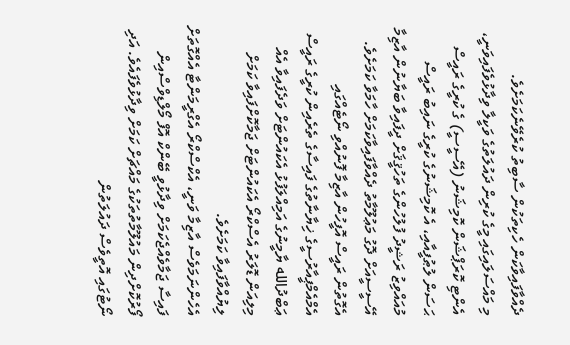ދެއްވާފައިވާކަން ހެކިތަކުން ސާބިތު ކުރެވޭނެކަމަށެވެ.
މި މައްސަލައިގައި މީގެ ކުރިން ދައުލަތުގެ ވަކީލާ ވިދާޅުވެފައިވަނީ، އެންޓި ކޮރަޕްޝަން ކޮމިޝަނު (އޭސީސީ) ގެ ކުރީގެ ރައީސް ޙަސަން ލުޠުފީއާއި، އެ ކޮމިޝަނުގެ ކުރީގެ ނައިބު ރައީސް މުއައްވިޒު ރަޝީދު ފުލުހުންގެ ތަހުޤީޤަށް ދީފައިވާ ބަޔާނުން އާޒިމާ އޭސީސީއަށް ދޮގު މަޢުލޫމާތު ދެއްވާފައިވާކަމަށް ހާމަވާ ކަމަށެވެ. އެގޮތުން ރައީސް އޮފީހުން އާޒިމާ ފޮނުއްވި ނޯޓެއްގައި އެމްއެމްޕީއާރުސީގެ ޚިޔާނާތުގެ ފައިސާގެ ތެރެއިން ކުރީގެ ރައީސް ޢަބްދުالله ޔާމީނުގެ އަމިއްލަފުޅު އެކައުންޓަށް ވަދެފައިވާ އެއް މިލިއަން ޑޮލަރު އެސްކްރޯ އެކައުންޓަށް ޖަމާކޮށްފައިވާ ކަމަށް ލިޔުއްވާފައިވާ ކަމަށެވެ.
އެހެންނަމަވެސް އާޒިމާ ވަނީ، އެކްސްކްރޯ އެގްރީމަންޓާ އެއްގޮތަށް ފައިސާ ޖަމާވެއްޖެކަމަށް ވިދާޅުވީ ބޭންކް އޮފް މޯލްޑިވްސްއިން ފޯރުކޮށްދިން މައުލޫމާތުތަކުގެ މައްޗަށް ކަމަށް ވިދާޅުވެފައެވެ. އަދި ނޯޓުގައި އޮތީވެސް ދައުލަތުން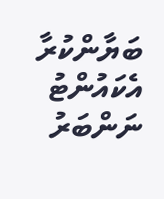ބަޔާންކުރާ އެކައުންޓު ނަންބަރު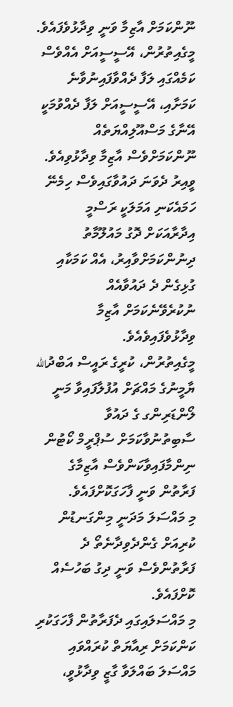ނޫންކަމަށް އާޒިމާ ވަނީ ވިދާޅުވެފައެވެ.
މީގެއިތުރުން، އޭސީސީއަށް އެއްވެސް ކަމެއްގައި ލަފާ ދެއްވާފައިނުވާނެ ކަމަށާއި، އޭސީސީއަށް ލަފާ ދެއްވުމަކީ އޭނާގެ މަސްއޫލިއްޔަތެއް ނޫންކަމަށްވެސް އާޒިމާ ވިދާޅުވިއެވެ. ވީއިރު ދެވަނަ ދައުވާގައިވެސް ހިމެނޭ ހަމައެކަނި އަމަލަކީ ރަސްމީ އިދާރާއަކަށް ދޮގު މައުލޫމާތު ދިނުންކަމަށްވާއިރު، އެއް ކަމަކާއި ގުޅިގެން ދެ ދައުވާއެއް ނުކުރެވޭނެކަމަށް އާޒިމާ ވިދާޅުވެފައިވެއެވެ.
މީގެއިތުރުން، ކުރީގެ ރައީސް އަބްދުالله ޔާމީނުގެ މައްޗަށް އުފުލާފައިވާ މަނީ ލޯންޑަރިންގ ގެ ދައުވާ ސާބިތުނުވާކަމަށް ސުޕްރީމް ކޯޓުން ނިންމާފައިވާކަންވެސް އާޒިމާގެ ފަރާތުން ވަނީ ފާހަގަކޮށްފައެވެ.
މި މައްސަލަ މަދަނީ މިންގަނޑުން ކުރިއަށް ގެންދެވިދާނެތޯ ދެ ފަރާތުންވެސް ވަނީ ދިގު ބަހުސެއް ކޮށްފައެވެ.
މި މައްސަލައިގައި ދެފަރާތުން ފާހަގަކުރި ކަންކަމަށް ރިއާޔަތް ކުރައްވައި މައްސަލަ ބައްލަވާ ގާޒީ ވިދާޅުވީ،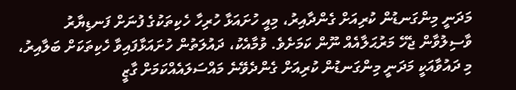މަދަނީ މިންގަނޑުން ކުރިއަށް ގެންދާއިރު، މިއީ ހުށައަޅާ ހުރިހާ ހެކިތަކުގެ ފުނަށް ފަނޑިޔާރު ވާސިލުވާން ޖެހޭ މަރުޙަލާއެއް ނޫން ކަމަށެވެ. ވުމާއެކު، ދައުލަތުން ހުށައަޅާފައިވާ ހެކިތަކަށް ބަލާއިރު، މި ދައުވާއަކީ މަދަނީ މިންގަނޑުން ކުރިއަށް ގެންދެވޭނެ މައްސަލައެއްކަމަށް ގާޒީ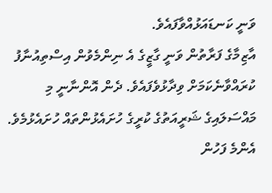ވަނީ ކަނޑައަޅުއްވާފައެވެ.
އާޒިމާގެ ފަރާތުން ވަނީ ގާޒީގެ އެ ނިންމެވުން އިސްތިއުނާފު ކުރައްވާނެކަމަށް ވިދާޅުވެފައެވެ. ދެން އޮންނާނީ މި މައްސަލައިގެ ޝަރީއަތުގެ ކުރީގެ ހުށައެޅުންތައް ހުށައެޅުމެވެ.
އެންމެ ފަހުން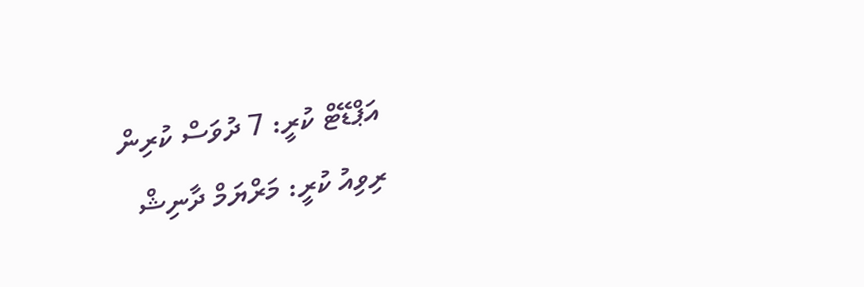އަޕްޑޭޓް ކުރީ: 7 ދުވަސް ކުރިން
ރިވިއު ކުރީ: މަރްޔަމް ދާނިޝް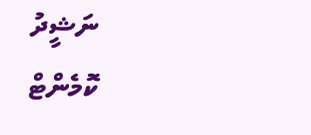ނަޝީދު
ކޮމެންޓް